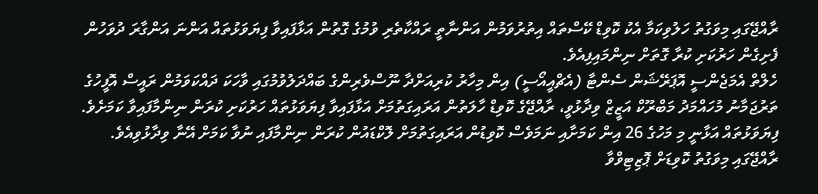ރާއްޖޭގައި މިވަގުތު ހަލުވިކަމާ އެކު ކޮވިޑް ކޭސްތައް އިތުރުވަމުން އަންނާތީ ރައްކާތެރި ވުމުގެ ގޮތުން އަޅާފައިވާ ފިޔަވަޅުތައް އަންނަ އަންގާރަ ދުވަހުން ފެށިގެން ހަރުކަށި ކުރާ ގޮތަށް ނިންމައިފިއެވެ.
ހެލްތް އެމަޖެންސީ އޮޕަރޭޝަން ސެންޓާ (އެޗްއީއޯސީ) އިން މިހާރު ކުރިއަށްދާ ނޫސްވެރިންގެ ބައްދަލުވުމުގައި ވާހަކަ ދައްކަވަމުން ރައީސް އޮފީހުގެ ތަރުޖަމާނު މުހައްމަދު މަބްރޫކް އަޒީޒް ވިދާޅުވީ، ރާއްޖޭގެ ކޮވިޑް ހާލަތުން އަރައިގަތުމަށް އަޅާފައިވާ ފިޔަވަޅުތައް ހަރުކަށި ކުރަން ނިންމާފައިވާ ކަމަށެވެ. ފިޔަވަޅުތައް އަޅާނީ މި މަހުގެ 26 އިން ކަމަށާއި ނަމަވެސް ކޮވިޑުން އަރައިގަތުމަށް ލޮކްޑައުން ކުރަން ނިންމާފައި ނުވާ ކަމަށް އޭނާ ވިދާޅުވިއެވެ.
ރާއްޖޭގައި މިވަގުތު ކޮވިޑަށް ޕޮޒިޓިވްވާ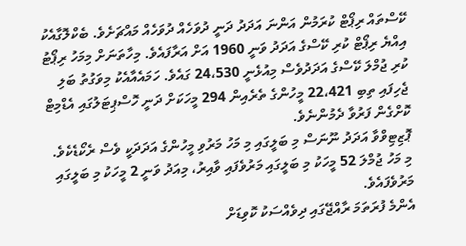ކޭސްތައް ރިޕޯޓް ކުރަމުން އަންނަ އަދަދު ދަނީ ދުވަހެއް ދުވަހެއް މައްޗަށެވެ. ބެކްލޮގާއެކު އިއްޔެ ރިޕޯޓް ކުރި ކޭސްގެ އަދަދު ވަނީ 1960 އަށް އަރާފައެވެ. މިހާތަނަށް މިމަހު ރިޕޯޓު ކުރި ޖުމްލަ ކޭސްގެ އަދަދުވެސް މިއުޅެނީ 24،530 ގައެވެ. ހަމައެއާއެކު މިވަގުތު ބަލި ޖެހިފައި ތިބި 22،421 މީހުންގެ ތެރެއިން 294 މީހަކަށް ދަނީ ހޮސްޕިޓަލުގައި އެޑްމިޓް ކޮށްގެން ފަރުވާ ދެމުންނެވެ.
ޕޮޒިޓިވްވާ އަދަދު ނޫނަސް މި ބަލީގައި މި މަހު މަރުވި މީހުންގެ އަދަދަކީ ވެސް ރެކޯޑެކެވެ. މި މަހު ޖުމްލަ 52 މީހަކު މި ބަލީގައި މަރުވެފައި ވާއިރު، މިއަދު ވަނީ 2 މީހަކު މި ބަލީގައި މަރުވެފައެވެ.
އެންމެ ފުރަތަމަ ރާއްޖޭގައި ދިވެއްސަކު ކޮވިޑަށް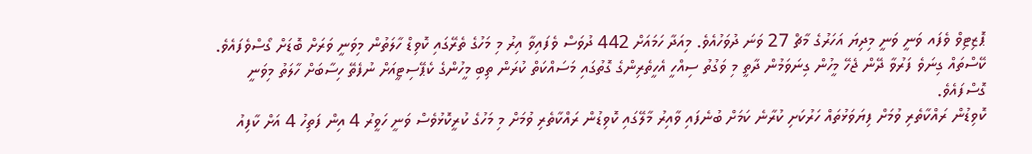ޕޮޒިޓިވް ވެފައ ވަނީ ވަނީ މިދިޔަ އަހަރުގެ މާޗް 27 ވަނަ ދުވަހުއެވެ. މިއަދާ ހަމައަށް 442 ދުވަސް ވެފައިވާ އިރު މި މަހުގެ ތެރޭގައި ކޮވިޑް ހާލަތުން މިވަނީ ވަރަށް ބޮޑަށް ގޯސްވެފައެވެ. ކޭސްތައް ގިނަވެ ފަރުވާ ދޭން ޖެހޭ މީހުން ގިނަވަމުން ދާތީ މި ވަގުތު ސިއްހީ އެހީތެރިންގެ ގޮތުގައި މަސައްކަތް ކުރަން ތިބި މީހުންގެ ކެޕޭސިޓީއަށް ނުފެތޭ ހިސާބަށް ހާލަތު މިވަނީ ގޮސްފައެވެ.
ކޮވިޑުން ރައްކާތެރި ވުމަށް ފިޔަވަޅުތައް ހަރުކަށި ކުރާނެ ކަމަށް ބުނެފައި ވާއިރު މާލޭގައި ކޮވިޑުން ރައްކާތެރި ވުމަށް މި މަހުގެ ކުރީކޮޅުވެސް ވަނީ ހަވީރު 4 އިން ފަތިހު 4 އަށް ކާފިއު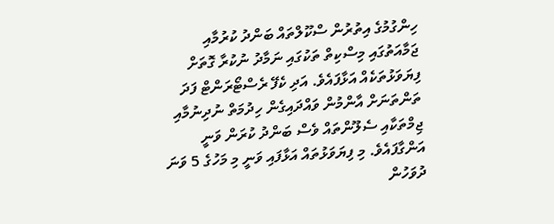ހިންގުމުގެ އިތުރުން ސްކޫލްތައް ބަންދު ކުރުމާއި ޖަމާއަތުގައި މިސްކިތް ތަކުގައި ނަމާދު ނުކުރާ ގޮތަށް ފިޔަވަޅުތަކެއް އަޅާފައެވެ. އަދި ކެފޭ ރެސްޓޯރަންޓް ފަދަ ތަންތަނަށް އާންމުން ވައްދައިގެން ހިދުމަތް ނުދިނުމާއި ޖިމްތަކާއި ސެލޫންތައް ވެސް ބަންދު ކުރަން ވަނީ އަންގާފައެވެ. މި ފިޔަވަޅުތައް އަޅާފައި ވަނީ މި މަހުގެ 5 ވަނަ ދުވަހުން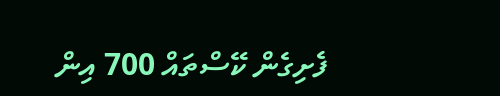ފެށިގެން ކޭސްތައް 700 އިން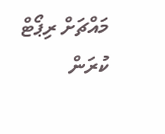މައްޗަށް ރިޕޯޓް ކުރަން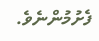ފެށުމުންނެވެ.